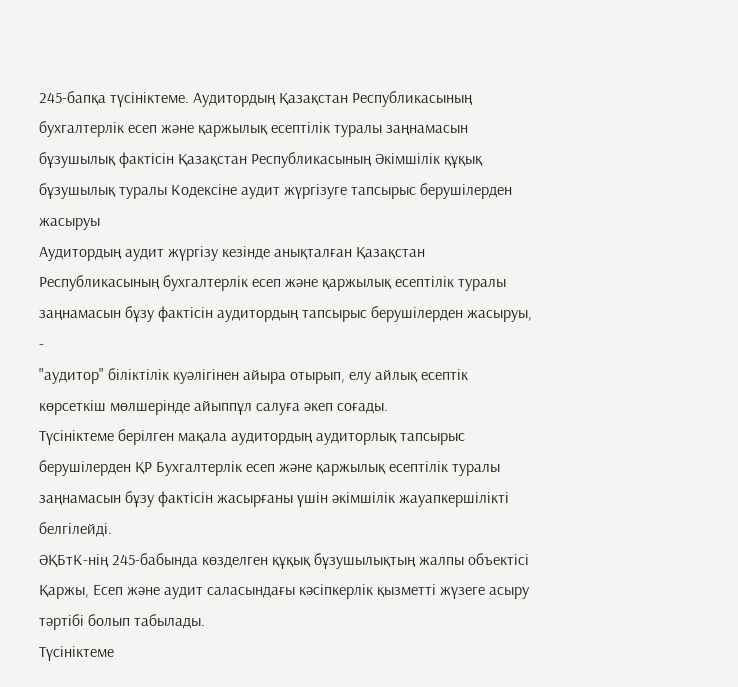245-бапқа түсініктеме. Аудитордың Қазақстан Республикасының бухгалтерлік есеп және қаржылық есептілік туралы заңнамасын бұзушылық фактісін Қазақстан Республикасының Әкімшілік құқық бұзушылық туралы Кодексіне аудит жүргізуге тапсырыс берушілерден жасыруы
Аудитордың аудит жүргізу кезінде анықталған Қазақстан Республикасының бухгалтерлік есеп және қаржылық есептілік туралы заңнамасын бұзу фактісін аудитордың тапсырыс берушілерден жасыруы, -
"аудитор" біліктілік куәлігінен айыра отырып, елу айлық есептік көрсеткіш мөлшерінде айыппұл салуға әкеп соғады.
Түсініктеме берілген мақала аудитордың аудиторлық тапсырыс берушілерден ҚР Бухгалтерлік есеп және қаржылық есептілік туралы заңнамасын бұзу фактісін жасырғаны үшін әкімшілік жауапкершілікті белгілейді.
ӘҚБтК-нің 245-бабында көзделген құқық бұзушылықтың жалпы объектісі Қаржы, Есеп және аудит саласындағы кәсіпкерлік қызметті жүзеге асыру тәртібі болып табылады.
Түсініктеме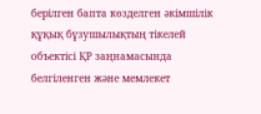берілген бапта көзделген әкімшілік құқық бұзушылықтың тікелей объектісі ҚР заңнамасында белгіленген және мемлекет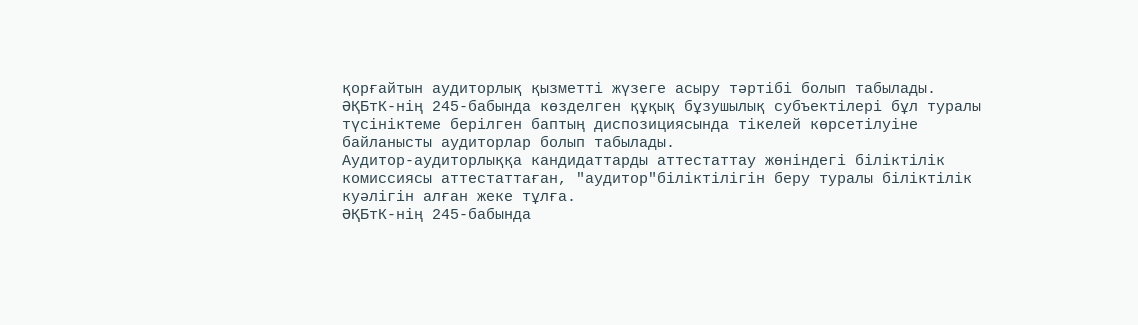қорғайтын аудиторлық қызметті жүзеге асыру тәртібі болып табылады.
ӘҚБтК-нің 245-бабында көзделген құқық бұзушылық субъектілері бұл туралы түсініктеме берілген баптың диспозициясында тікелей көрсетілуіне байланысты аудиторлар болып табылады.
Аудитор-аудиторлыққа кандидаттарды аттестаттау жөніндегі біліктілік комиссиясы аттестаттаған, "аудитор"біліктілігін беру туралы біліктілік куәлігін алған жеке тұлға.
ӘҚБтК-нің 245-бабында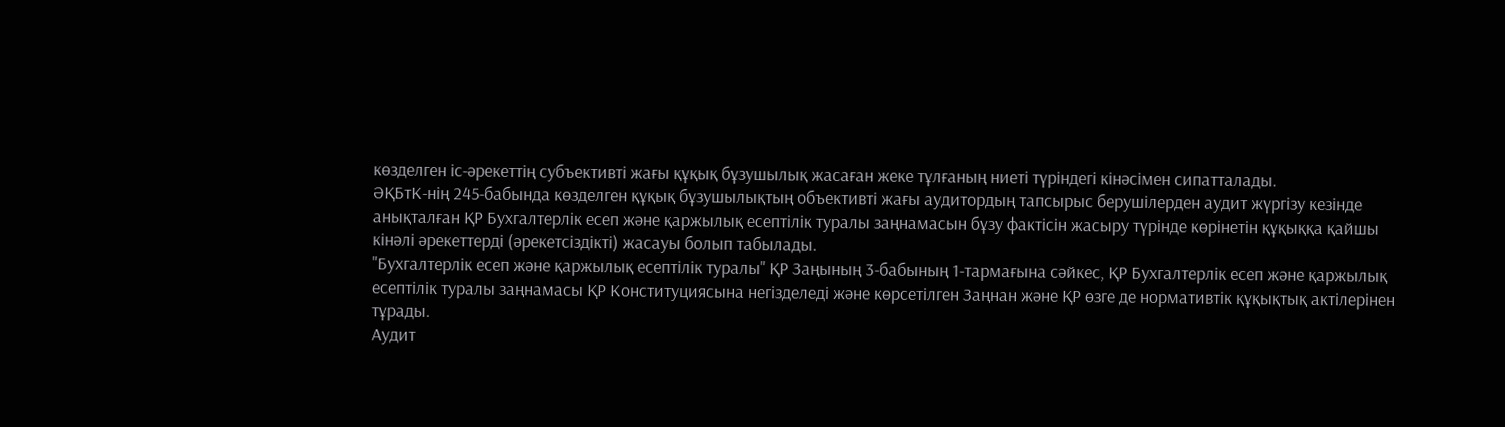көзделген іс-әрекеттің субъективті жағы құқық бұзушылық жасаған жеке тұлғаның ниеті түріндегі кінәсімен сипатталады.
ӘҚБтК-нің 245-бабында көзделген құқық бұзушылықтың объективті жағы аудитордың тапсырыс берушілерден аудит жүргізу кезінде анықталған ҚР Бухгалтерлік есеп және қаржылық есептілік туралы заңнамасын бұзу фактісін жасыру түрінде көрінетін құқыққа қайшы кінәлі әрекеттерді (әрекетсіздікті) жасауы болып табылады.
"Бухгалтерлік есеп және қаржылық есептілік туралы" ҚР Заңының 3-бабының 1-тармағына сәйкес, ҚР Бухгалтерлік есеп және қаржылық есептілік туралы заңнамасы ҚР Конституциясына негізделеді және көрсетілген Заңнан және ҚР өзге де нормативтік құқықтық актілерінен тұрады.
Аудит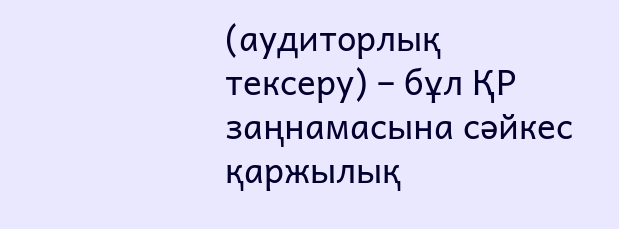(аудиторлық тексеру) – бұл ҚР заңнамасына сәйкес қаржылық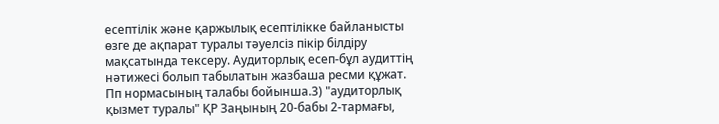есептілік және қаржылық есептілікке байланысты өзге де ақпарат туралы тәуелсіз пікір білдіру мақсатында тексеру. Аудиторлық есеп-бұл аудиттің нәтижесі болып табылатын жазбаша ресми құжат.
Пп нормасының талабы бойынша.3) "аудиторлық қызмет туралы" ҚР Заңының 20-бабы 2-тармағы,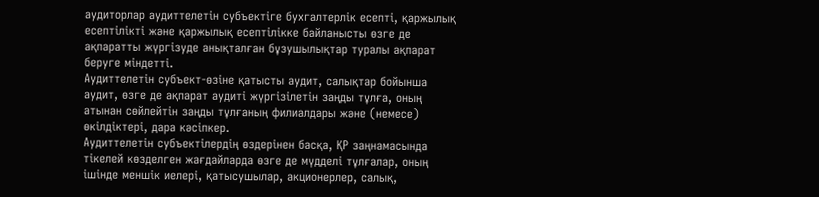аудиторлар аудиттелетін субъектіге бухгалтерлік есепті, қаржылық есептілікті және қаржылық есептілікке байланысты өзге де ақпаратты жүргізуде анықталған бұзушылықтар туралы ақпарат беруге міндетті.
Аудиттелетін субъект-өзіне қатысты аудит, салықтар бойынша аудит, өзге де ақпарат аудиті жүргізілетін заңды тұлға, оның атынан сөйлейтін заңды тұлғаның филиалдары және (немесе) өкілдіктері, дара кәсіпкер.
Аудиттелетін субъектілердің өздерінен басқа, ҚР заңнамасында тікелей көзделген жағдайларда өзге де мүдделі тұлғалар, оның ішінде меншік иелері, қатысушылар, акционерлер, салық,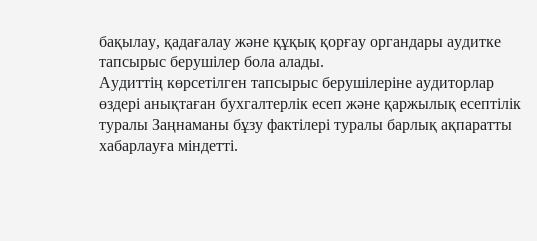бақылау, қадағалау және құқық қорғау органдары аудитке тапсырыс берушілер бола алады.
Аудиттің көрсетілген тапсырыс берушілеріне аудиторлар өздері анықтаған бухгалтерлік есеп және қаржылық есептілік туралы Заңнаманы бұзу фактілері туралы барлық ақпаратты хабарлауға міндетті.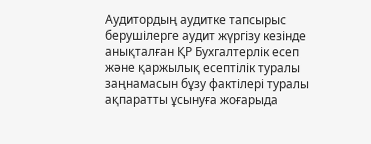Аудитордың аудитке тапсырыс берушілерге аудит жүргізу кезінде анықталған ҚР Бухгалтерлік есеп және қаржылық есептілік туралы заңнамасын бұзу фактілері туралы ақпаратты ұсынуға жоғарыда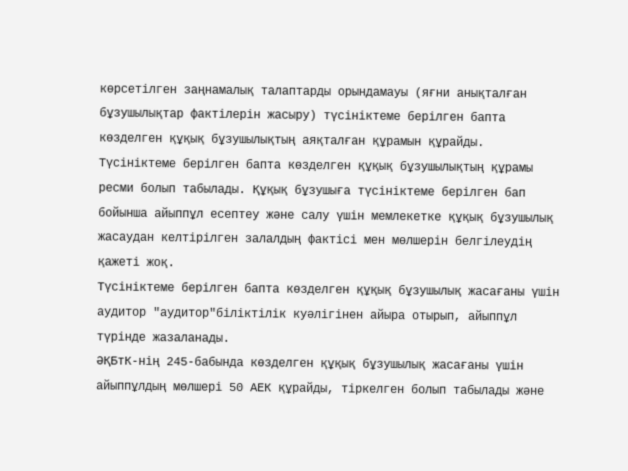көрсетілген заңнамалық талаптарды орындамауы (яғни анықталған бұзушылықтар фактілерін жасыру) түсініктеме берілген бапта көзделген құқық бұзушылықтың аяқталған құрамын құрайды.
Түсініктеме берілген бапта көзделген құқық бұзушылықтың құрамы ресми болып табылады. Құқық бұзушыға түсініктеме берілген бап бойынша айыппұл есептеу және салу үшін мемлекетке құқық бұзушылық жасаудан келтірілген залалдың фактісі мен мөлшерін белгілеудің қажеті жоқ.
Түсініктеме берілген бапта көзделген құқық бұзушылық жасағаны үшін аудитор "аудитор"біліктілік куәлігінен айыра отырып, айыппұл түрінде жазаланады.
ӘҚБтК-нің 245-бабында көзделген құқық бұзушылық жасағаны үшін айыппұлдың мөлшері 50 АЕК құрайды, тіркелген болып табылады және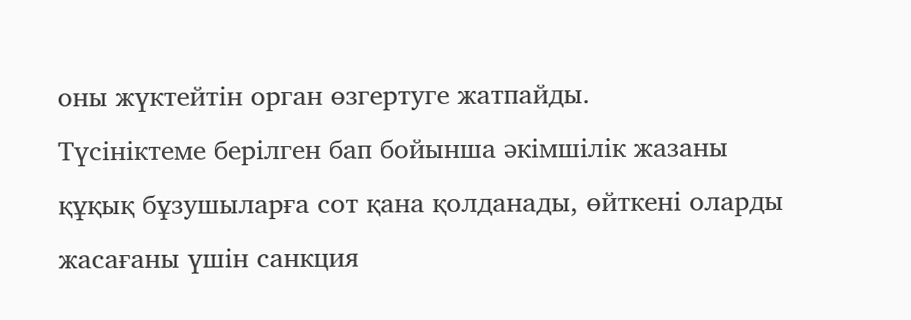оны жүктейтін орган өзгертуге жатпайды.
Түсініктеме берілген бап бойынша әкімшілік жазаны құқық бұзушыларға сот қана қолданады, өйткені оларды жасағаны үшін санкция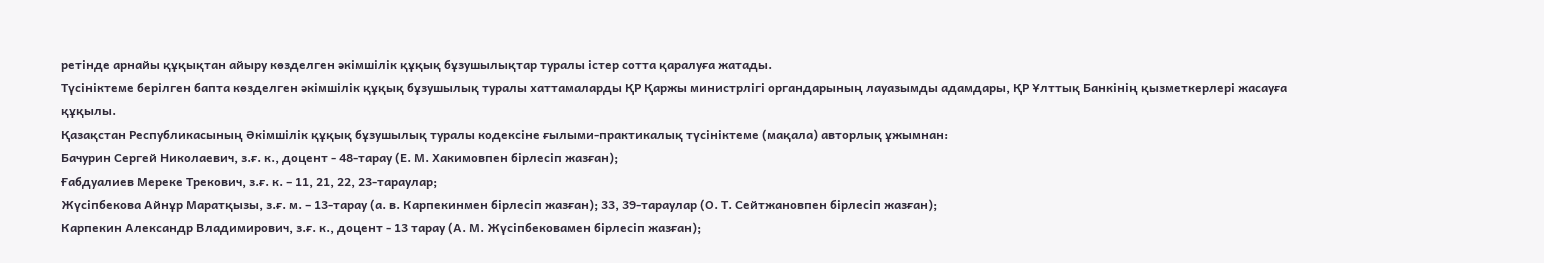ретінде арнайы құқықтан айыру көзделген әкімшілік құқық бұзушылықтар туралы істер сотта қаралуға жатады.
Түсініктеме берілген бапта көзделген әкімшілік құқық бұзушылық туралы хаттамаларды ҚР Қаржы министрлігі органдарының лауазымды адамдары, ҚР Ұлттық Банкінің қызметкерлері жасауға құқылы.
Қазақстан Республикасының Әкімшілік құқық бұзушылық туралы кодексіне ғылыми-практикалық түсініктеме (мақала) авторлық ұжымнан:
Бачурин Сергей Николаевич, з.ғ. к., доцент - 48-тарау (Е. М. Хакимовпен бірлесіп жазған);
Ғабдуалиев Мереке Трекович, з.ғ. к. – 11, 21, 22, 23-тараулар;
Жүсіпбекова Айнұр Маратқызы, з.ғ. м. – 13-тарау (а. в. Карпекинмен бірлесіп жазған); 33, 39-тараулар (О. Т. Сейтжановпен бірлесіп жазған);
Карпекин Александр Владимирович, з.ғ. к., доцент - 13 тарау (А. М. Жүсіпбековамен бірлесіп жазған);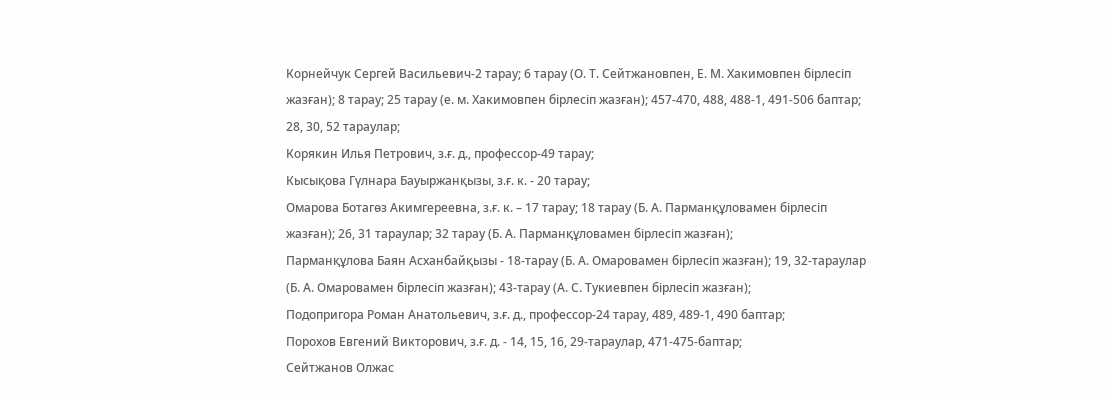Корнейчук Сергей Васильевич-2 тарау; 6 тарау (О. Т. Сейтжановпен, Е. М. Хакимовпен бірлесіп жазған); 8 тарау; 25 тарау (е. м. Хакимовпен бірлесіп жазған); 457-470, 488, 488-1, 491-506 баптар; 28, 30, 52 тараулар;
Корякин Илья Петрович, з.ғ. д., профессор-49 тарау;
Кысықова Гүлнара Бауыржанқызы, з.ғ. к. - 20 тарау;
Омарова Ботагөз Акимгереевна, з.ғ. к. – 17 тарау; 18 тарау (Б. А. Парманқұловамен бірлесіп жазған); 26, 31 тараулар; 32 тарау (Б. А. Парманқұловамен бірлесіп жазған);
Парманқұлова Баян Асханбайқызы - 18-тарау (Б. А. Омаровамен бірлесіп жазған); 19, 32-тараулар (Б. А. Омаровамен бірлесіп жазған); 43-тарау (А. С. Тукиевпен бірлесіп жазған);
Подопригора Роман Анатольевич, з.ғ. д., профессор-24 тарау, 489, 489-1, 490 баптар;
Порохов Евгений Викторович, з.ғ. д. - 14, 15, 16, 29-тараулар, 471-475-баптар;
Сейтжанов Олжас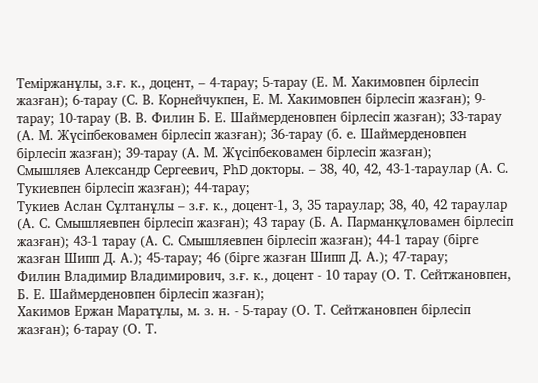Теміржанұлы, з.ғ. к., доцент, – 4-тарау; 5-тарау (Е. М. Хакимовпен бірлесіп жазған); 6-тарау (С. В. Корнейчукпен, Е. М. Хакимовпен бірлесіп жазған); 9-тарау; 10-тарау (В. В. Филин Б. Е. Шаймерденовпен бірлесіп жазған); 33-тарау (А. М. Жүсіпбековамен бірлесіп жазған); 36-тарау (б. е. Шаймерденовпен бірлесіп жазған); 39-тарау (А. М. Жүсіпбековамен бірлесіп жазған);
Смышляев Александр Сергеевич, PhD докторы. – 38, 40, 42, 43-1-тараулар (А. С. Тукиевпен бірлесіп жазған); 44-тарау;
Тукиев Аслан Сұлтанұлы – з.ғ. к., доцент-1, 3, 35 тараулар; 38, 40, 42 тараулар (А. С. Смышляевпен бірлесіп жазған); 43 тарау (Б. А. Парманқұловамен бірлесіп жазған); 43-1 тарау (А. С. Смышляевпен бірлесіп жазған); 44-1 тарау (бірге жазған Шипп Д. А.); 45-тарау; 46 (бірге жазған Шипп Д. А.); 47-тарау;
Филин Владимир Владимирович, з.ғ. к., доцент - 10 тарау (О. Т. Сейтжановпен, Б. Е. Шаймерденовпен бірлесіп жазған);
Хакимов Ержан Маратұлы, м. з. н. - 5-тарау (О. Т. Сейтжановпен бірлесіп жазған); 6-тарау (О. Т.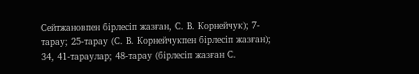Сейтжановпен бірлесіп жазған, С. В. Корнейчук); 7-тарау; 25-тарау (С. В. Корнейчукпен бірлесіп жазған); 34, 41-тараулар; 48-тарау (бірлесіп жазған С.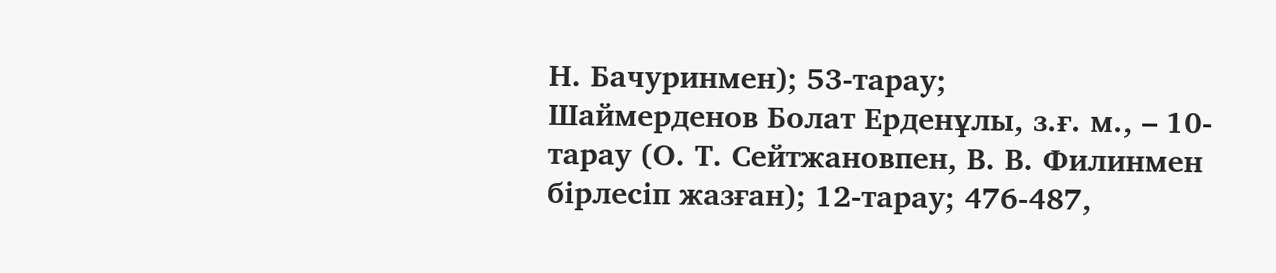Н. Бачуринмен); 53-тарау;
Шаймерденов Болат Ерденұлы, з.ғ. м., – 10-тарау (О. Т. Сейтжановпен, В. В. Филинмен бірлесіп жазған); 12-тарау; 476-487,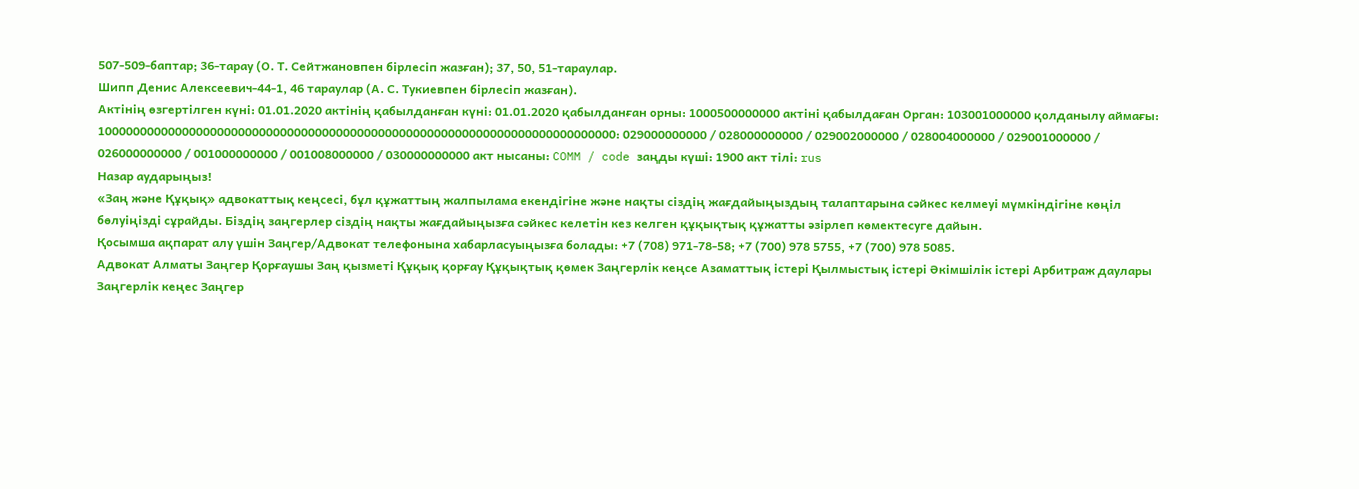507-509-баптар; 36-тарау (О. Т. Сейтжановпен бірлесіп жазған); 37, 50, 51-тараулар.
Шипп Денис Алексеевич-44-1, 46 тараулар (А. С. Тукиевпен бірлесіп жазған).
Актінің өзгертілген күні: 01.01.2020 актінің қабылданған күні: 01.01.2020 қабылданған орны: 1000500000000 актіні қабылдаған Орган: 103001000000 қолданылу аймағы: 10000000000000000000000000000000000000000000000000000000000000000000000000: 029000000000 / 028000000000 / 029002000000 / 028004000000 / 029001000000 / 026000000000 / 001000000000 / 001008000000 / 030000000000 акт нысаны: COMM / code заңды күші: 1900 акт тілі: rus
Назар аударыңыз!
«Заң және Құқық» адвокаттық кеңсесі, бұл құжаттың жалпылама екендігіне және нақты сіздің жағдайыңыздың талаптарына сәйкес келмеуі мүмкіндігіне көңіл бөлуіңізді сұрайды. Біздің заңгерлер сіздің нақты жағдайыңызға сәйкес келетін кез келген құқықтық құжатты әзірлеп көмектесуге дайын.
Қосымша ақпарат алу үшін Заңгер/Адвокат телефонына хабарласуыңызға болады: +7 (708) 971-78-58; +7 (700) 978 5755, +7 (700) 978 5085.
Адвокат Алматы Заңгер Қорғаушы Заң қызметі Құқық қорғау Құқықтық қөмек Заңгерлік кеңсе Азаматтық істері Қылмыстық істері Әкімшілік істері Арбитраж даулары Заңгерлік кеңес Заңгер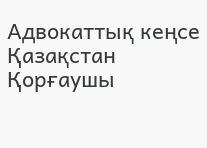Адвокаттық кеңсе Қазақстан Қорғаушы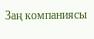Заң компаниясы